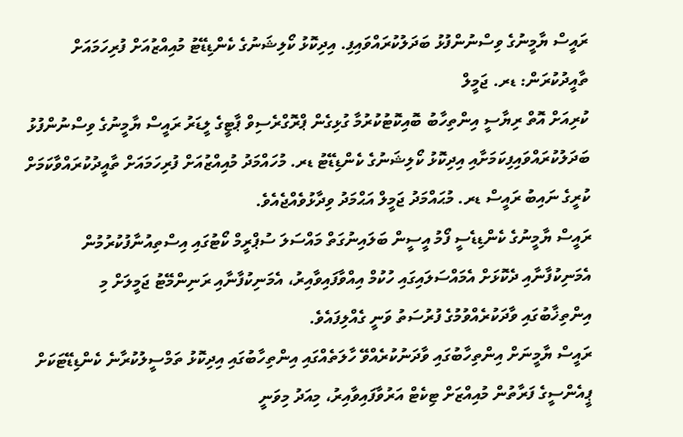ރައީސް ޔާމީނުގެ ވިސްނުންފުޅު ބަދަލުކުރައްވައިފި. އިދިކޮޅު ކޯލިޝަނުގެ ކެންޑިޑޭޓު މުއިއްޒުއަށް ފުރިހަމައަށް ތާއީދުކުރަން: ޑރ. ޖަމީލް
ކުރިއަށް އޮތް ރިޔާސީ އިންތިހާބު ބޮއިކޮޓުކުރުމާ ގުޅިގެން ޕްރޮގްރެސިވް ޕާޓީގެ ލީޑަރު ރައީސް ޔާމީނުގެ ވިސްނުންފުޅު ބަދަލުކުރައްވައިފިކަމަށާއި އިދިކޮޅު ކޯލިޝަނުގެ ކެންޑިޑޭޓު ޑރ. މުހައްމަދު މުއިއްޒުއަށް ފުރިހަމައަށް ތާއީދުކުރައްވާކަމަށް ކުރީގެ ނައިބު ރައީސް ޑރ. މުޙައްމަދު ޖަމީލް އަޙްމަދު ވިދާޅުވެއްޖެއެވެ.
ރައީސް ޔާމީނުގެ ކެންޑިޑެސީ ފޯމު އީސީން ބަލައިނުގަތް މައްސަލަ ސުޕްރީމް ކޯޓުގައި އިސްތިއުނާފުކުރުމުން އެމަނިކުފާނާއި ދެކޮޅަށް އެމައްސަލައިގައި ހުކުމް އިއްވާފައިވާއިރު، އެމަނިކުފާނާއި ރަނިންމޭޓު ޖަމީލަށް މި އިންތިޚާބުގައި ވާދަކުރެއްވުމުގެ ފުރުސަތު ވަނީ ގެއްލިފައެވެ.
ރައީސް ޔާމީނަށް އިންތިހާބުގައި ވާދަނުކުރެއްވޭ ހާލަތެއްގައި އިންތިހާބުގައި އިދިކޮޅު ތަމްސީލުކުރާނެ ކެންޑިޑޭޓަކަށް ޕީއެންސީގެ ފަރާތުން މުއިއްޒަށް ޓިކެޓް އަރުވާފައިވާއިރު، މިއަދު މިވަނީ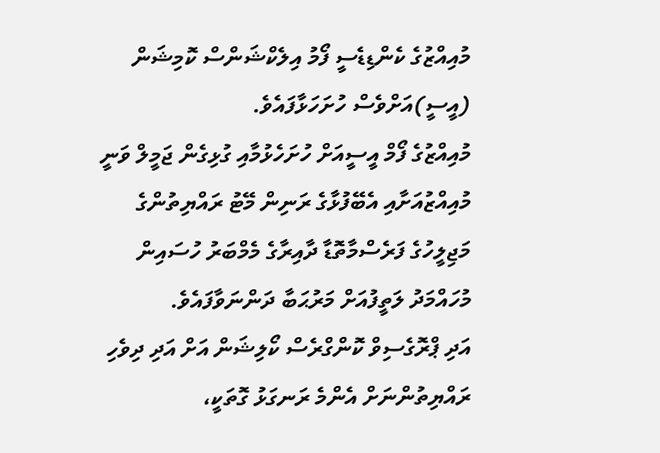މުއިއްޒުގެ ކެންޑިޑެސީ ފޯމު އިލެކްޝަންސް ކޮމިޝަން (އީސީ)އަށްވެސް ހުށަހަޅާފައެވެ.
މުއިއްޒުގެ ފޯމް އީސީއަށް ހުށަހެޅުމާއި ގުޅިގެން ޖަމީލް ވަނީ މުއިއްޒުއަށާއި އެބޭފުޅާގެ ރަނިން މޭޓު ރައްޔިތުންގެ މަޖިލީހުގެ ފަރެސްމާތޮޑާ ދާއިރާގެ މެމްބަރު ހުސައިން މުހައްމަދު ލަތީފުއަށް މަރުޙަބާ ދަންނަވާފައެވެ.
އަދި ޕްރޮގެސިވް ކޮންގްރެސް ކޯލިޝަން އަށް އަދި ދިވެހި ރައްޔިތުންނަށް އެންމެ ރަނގަޅު ގޮތަކީ،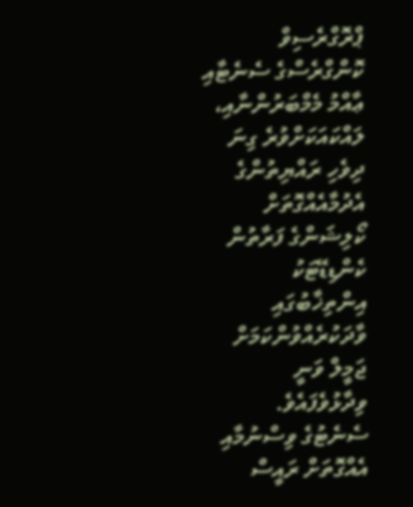ޕްރޮގްރެސިވް ކޮންގްރެސްގެ ސެނެޓާއި ޢާއްމު މެމްބަރުންނާއި، ލައްކައަކަށްވުރެ ގިނަ ދިވެހި ރައްޔިތުންގެ އެދުމާއެއްގޮތަށް ކޯލިޝަންގެ ފަރާތުން ކެންޑިޑޭޓަކު އިންތިޚާބުގައި ވާދަކުރެއްވުންކަމަށް ޖަމީލް ވަނީ ވިދާޅުވެފައެވެ.
ސެނެޓުގެ ވިސްނުމާއި އެއްގޮތަށް ރައީސް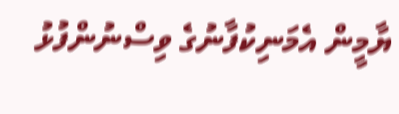ޔާމީން އެމަނިކުފާނުގެ ވިސްނުންފުޅު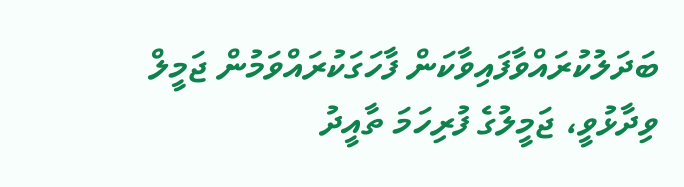ބަދަލުކުރައްވާފައިވާކަން ފާހަގަކުރައްވަމުން ޖަމީލް ވިދާޅުވީ، ޖަމީލުގެ ފުރިހަމަ ތާއީދު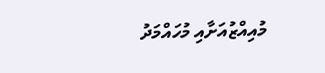މުއިއްޒުއަށާއި މުހައްމަދު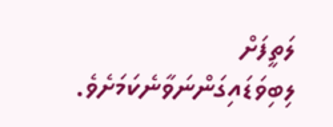ލަތީފަށް ލިބިވަޑައިގަންނަވާނެކަމަށެވެ.